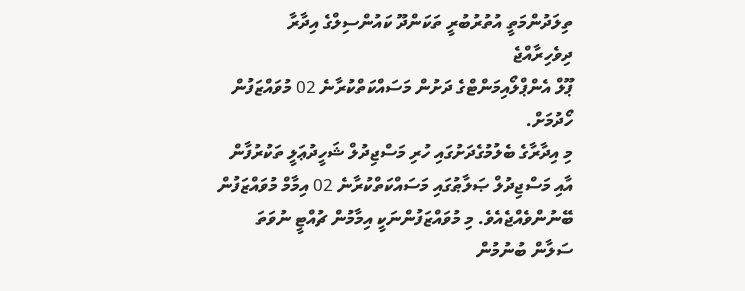ތިލަދުންމަތީ އުތުރުބުރީ ތަކަންދޫ ކައުންސިލްގެ އިދާރާ
ދިވެހިރާއްޖެ
ޕޫލް އެންޕްލޯއިމަންޓްގެ ދަށުން މަސައްކަތްކުރާނެ 02 މުވައްޒަފުން ހޯދުމަށް.
މި އިދާރާގެ ބެލުމުގެދަށުގައި ހުރި މަސްޖިދުލް ޝަހީދުޢަލީ ތަކުރުފާން އާއި މަސްޖިދުލް ޞަލާޠުގައި މަސައްކަތްކުރާނެ 02 އިމާމް މުވައްޒަފުން ބޭނުންވެއްޖެއެވެ. މި މުވައްޒަފުންނަކީ އިމާމުން ޗުއްޓީ ނުވަތަ ސަލާން ބުނުމުން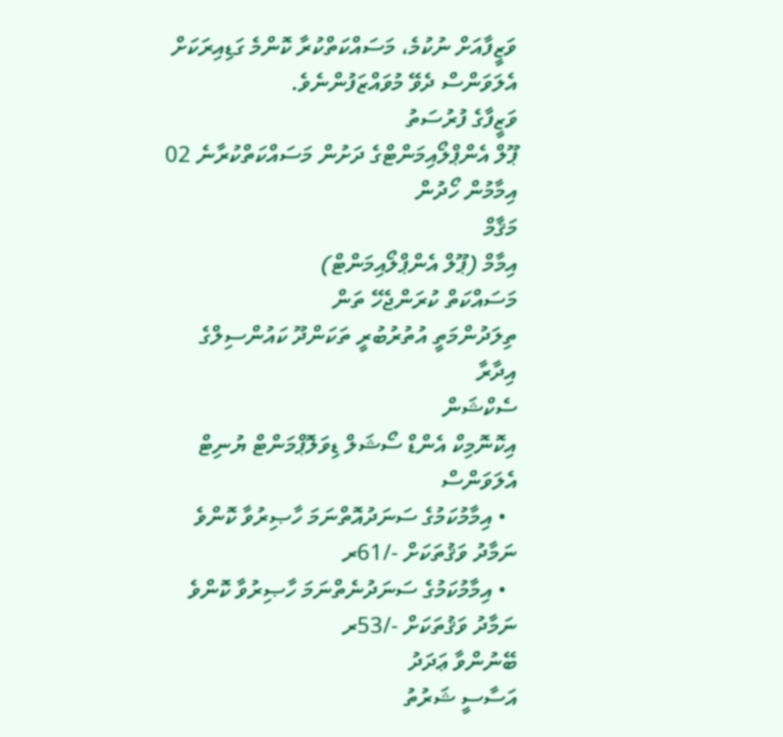ވަޒީފާއަށް ނުކުމެ، މަސައްކަތްކުރާ ކޮންމެ ގަޑިއިރަކަށް އެލަވަންސް ދެވޭ މުވައްޒަފުންނެވެ.
ވަޒީފާގެ ފުރުސަތު
ޕޫލް އެންޕްލޯއިމަންޓްގެ ދަށުން މަސައްކަތްކުރާނެ 02 އިމާމުން ހޯދުން
މަޤާމް
އިމާމް (ޕޫލް އެންޕްލޯއިމަންޓް)
މަސައްކަތް ކުރަންޖެހޭ ތަން
ތިލަދުންމަތީ އުތުރުބުރީ ތަކަންދޫ ކައުންސިލްގެ އިދާރާ
ސެކްޝަން
އިކޮނޮމިކް އެންޑް ސޯޝަލް ޑިވަލޮޕްމަންޓް ޔުނިޓް
އެލަވަންސް
  • އިމާމުކަމުގެ ސަނަދުއޮތްނަމަ ހާޞިރުވާ ކޮންވެ ނަމާދު ވަޤުތަކަށް -/61ރ
  • އިމާމުކަމުގެ ސަނަދުނެތްނަމަ ހާޞިރުވާ ކޮންވެ ނަމާދު ވަޤުތަކަށް -/53ރ
ބޭނުންވާ ޢަދަދު
އަސާސީ ޝަރުތު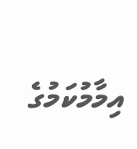އިމާމުކަމުގެ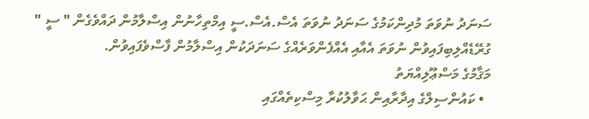ސަނަދު ނުވަތަ މުދިންކަމުގެ ސަނަދު ނުވަތަ އެސް.އެސް.ސީ އިމްތިހާނުން އިސްލާމުން ދައްވެގެން " ސީ " ގުރޭޑެއްލިބިފައިވުން ނުވަތަ އެއާއި އެއްފެންވަރެއްގެ ސަނަދަކުން އިސްލާމުން ފާސްވެފައިވުން.
މަޤާމުގެ މަސްޢޫލިއްޔަތު
  • ކައުންސިލްގެ އިދާރާއިން ޙަވާލުކުރާ މިސްކިތެއްގައި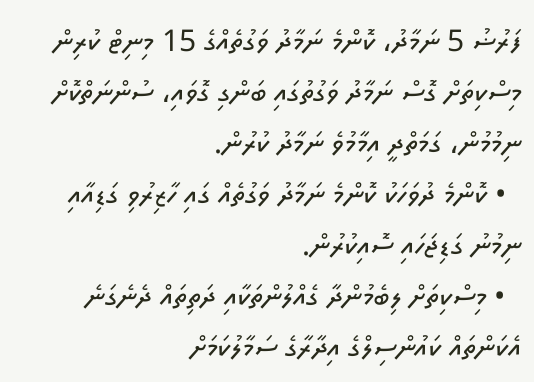ފަރުޟު 5 ނަމާދު، ކޮންމެ ނަމާދު ވަގުތެއްގެ 15 މިނިޓް ކުރިން މިސްކިތަށް ގޮސް ނަމާދު ވަގުތުގައި ބަންގި ގޮވައި، ސުންނަތްކޮށް ނިމުމުން، ގަމަތްދީ އިމާމުވެ ނަމާދު ކުރުން.
  • ކޮންމެ ދުވަހަކު ކޮންމެ ނަމާދު ވަގުތެއް ގައި ހާޒިރުވި ގަޑިއާއި ނިމުނު ގަޑިޖަހައި ސޮއިކުރުން.
  • މިސްކިތަށް ލިބެމުންދާ ގެއްލުންތަކާއި ދަތިތައް ދެނެގަނެ އެކަންތައް ކައުންސިލްގެ އިދާރާގެ ސަމާލުކަމަށް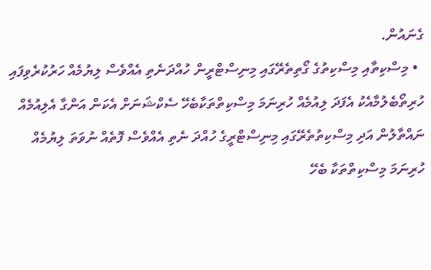ގެނައުން.
  • މިސްކިތާއި މިސްކިތުގެ ގޯތިތެރޭގައި މިނިސްޓްރީން ހުއްދަނެތި އެއްވެސް ލިޔުމެއް ހަރުކުރެވިފައި ހުރިތޯބެލުމާއެކު އެފަދަ ލިއުމެއް ހުރިނަމަ މިސްކިތްތަކާބެހޭ ސެކްޝަނަށް އެކަން އަންގާ އެލިއުމެއް ނައްތާލުން އަދި މިސްކިތުތެރޭގައި މިނިސްޓްރީގެ ހުއްދަ ނެތި އެއްވެސް ފޮތެއް ނުވަތަ ލިޔުމެއް ހުރިނަމަ މިސްކިތްތަކާ ބެހޭ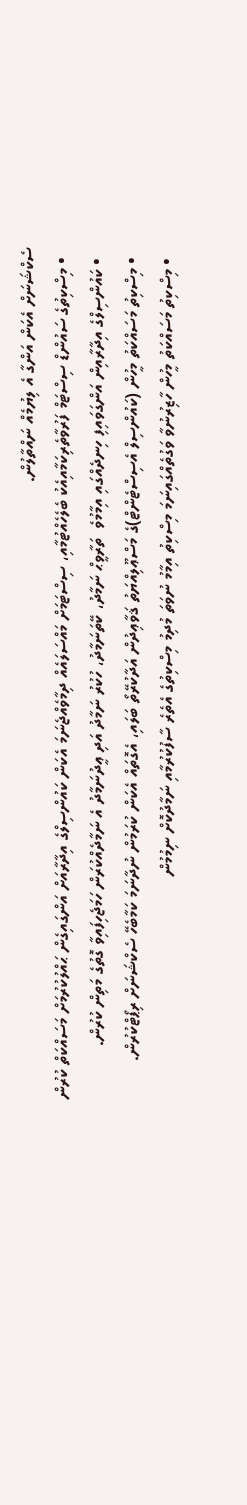ސެކްޝަނަށް އެކަން އަންގާ އެ ލިޔުމެއް ނައްތާލުން.
  • މިސްކިތުގެ ސައުންޑް ސިސްޓަމް ފަރުވާތެރިކަމާއިއެކު ބެލެހެއްޓުމާއި، ސިސްޓަމަށް މައްސަލައެއް ދިމާވެއްޖެނަމަ އެކަން ކައުންސިލްގެ އިދާރާއަށް އަންގައިގެން ޙައްލުކުރުމަށް މަސައްކަތް ކުރުން
  • ކައުންސިލްގެ އިދާރާއިން އަންގަވައިފި ހިނދެއްގައި އިމާމުވެ  ތަރާވީޙް ނަމާދު، ކޭތަނަމާދު، ހުކުރު ނަމާދު އަދި ޢީދުނަމާދު އެ ނަމާދެއްކުރަން ހަމަޖެހިފައިވާ ގޮތުގެ މަތިން ކުރުން.
  • މިސްކިތު މަސައްކަތު މީހުން (ކައުންސިލް އެސިސްޓެންޓް)ގެ މަސްޢޫލިއްޔަތު ޤަވާޢިދުން އަދާކުރޭތޯ ބަލައި، އެގޮތައް އެކަން ކުރަމުން ނުދާނަމަ ކަމާބެހޭ ސެކްޝަނަށް ރިޕޯޓްކުރުން.
  • މިސްކިތު މަސައްކަތު މީހުން ހާޒިރުނުވާ ވަގުތެއްގައިނަމަ މިސްކިތު އިމާމު ނުވަތަ މުދިމު މިސްކިތުގެ އެތެރެ ސާފުކުރުމާއި ނަމާދުކޮށް ނިމުމުން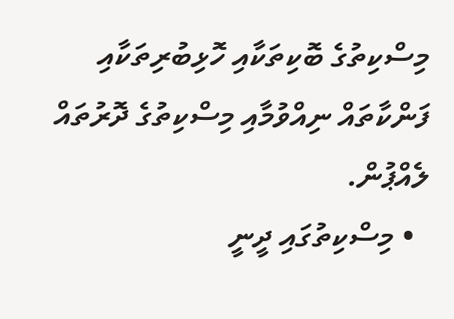މިސްކިތުގެ ބޮކިތަކާއި ހޮޅިބުރިތަކާއި ފަންކާތައް ނިއްވުމާއި މިސްކިތުގެ ދޮރުތައް ލެއްޕުން.
  • މިސްކިތުގައި ދީނީ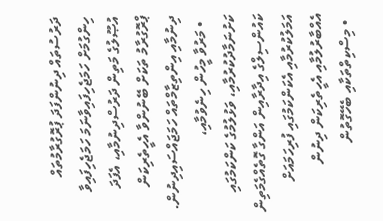ދަރުސުތައް ދިނުންފަދަ ޕުރޮގުރާމުތައް ހިންގުމަށް ހަމަޖެހިފައިވާނަމަ ހަމަޖެހިފައިވާ އުޞޫލުގެ މަތިން ދަރުސްދިނުމާއި، އެފަދަ ޕްރޮގުރާމު ތަކަށް ބޭނުންވާ އެހީތެރިކަން ދިނުމާއި އިންތިޒާމްތައް ހަމަޖައްސައިދިނުން.
  • މަރުވާ މީހުން ހިނެވުމާއި، ކަށުނަމާދުކުރުމާއި، ވަޅުލުމުގެ ކަންކަމުގައި ކައުންސިލްގެ އިދާރާއިން އަންގާ ގޮތެއްގެމަތިން އަމަލުކުރުމާއި އެކަންކަމުގައި ފުރިހަމައަށް އެއްބާރުލުމާއި އެހީތެރިކަން ދިނުން
  • މިސްކިތްތަކާއި ބެހޭގޮތުން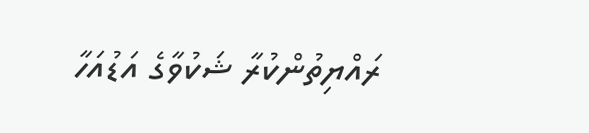ރައްޔިތުންކުރާ ޝަކުވާގެ އަޑުއަހާ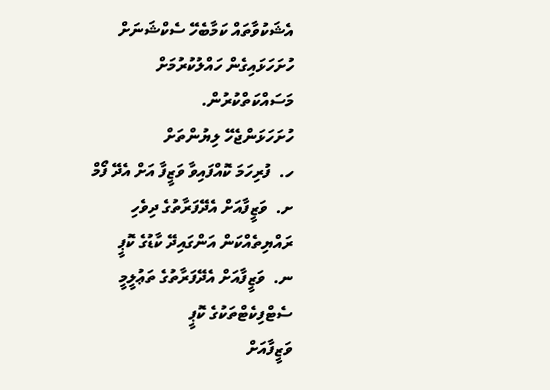އެޝަކުވާތައް ކަމާބެހޭ ސެކްޝަނަށް ހުށަހަޅައިގެން ހައްލުކުރުމަށް މަސައްކަތްކުރުން.
ހުށަހަޅަންޖެހޭ ލިޔުންތަށް
ހ.  ފުރިހަމަ ކޮއްފައިވާ ވަޒީފާ އަށް އެދޭ ފޯމް
ށ.  ވަޒީފާއަށް އެދޭފަރާތުގެ ދިވެހި ރައްޔިތެއްކަން އަންގައިދޭ ކާޑުގެ ކޮޕީ
ނ.  ވަޒީފާއަށް އެދޭފަރާތުގެ ތަޢުލީމީ ސެޓްފިކެޓްތަކުގެ ކޮޕީ
ވަޒީފާއަށް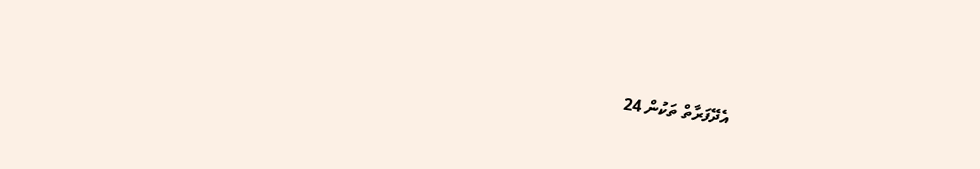އެދޭފަރާތް ތަކުން 24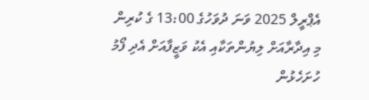އެޕްރީލް 2025 ވަނަ ދުވަހުގެ 13:00 ގެ ކުރިން މި އިދާރާއަށް ލިޔުންތަކާއި އެކު ވަޒީފާއަށް އެދި ފޯމު ހުށަހެޅުން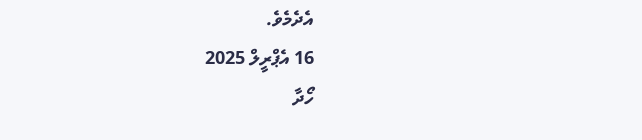އެދެމެވެ.
16 އެޕްރީލް 2025
ހޯދާ